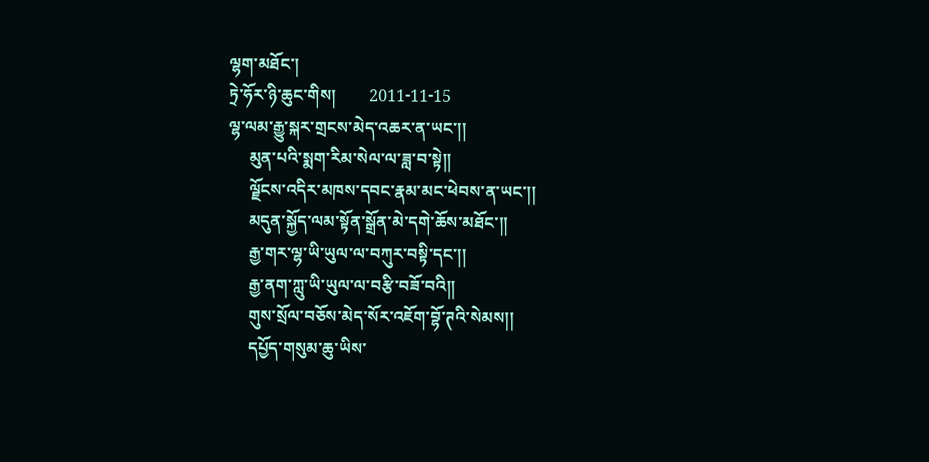ལྷག་མཐོང་།
ཏྲེ་ཧོར་ཉི་ཆུང་གིས།        2011-11-15
ལྷ་ལམ་རྒྱུ་སྐར་གྲངས་མེད་འཆར་ན་ཡང་།།
     མུན་པའི་སྨག་རིམ་སེལ་ལ་ཟླ་བ་སྟེ།།
     ལྗོངས་འདིར་མཁས་དབང་རྣམ་མང་ཕེབས་ན་ཡང་།།
     མདུན་སྐྱོད་ལམ་སྟོན་སྒྲོན་མེ་དགེ་ཆོས་མཐོང་།།
     རྒྱ་གར་ལྷ་ཡི་ཡུལ་ལ་བཀུར་བསྟི་དང་།།
     རྒྱ་ནག་ཀླུ་ཡི་ཡུལ་ལ་བརྩི་བཟོ་བའི།།
     གུས་སྲོལ་བཅོས་མེད་སོར་འཇོག་བྷོ་ཊའི་སེམས།།
     དཔྱོད་གསུམ་ཆུ་ཡིས་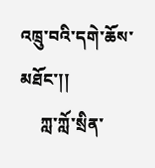འཁྲུ་བའི་དགེ་ཆོས་མཐོང་།།
     ཀླ་ཀློ་སྲིན་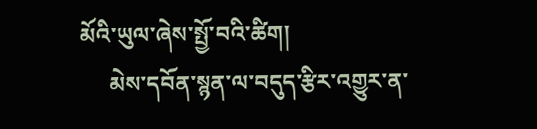མོའི་ཡུལ་ཞེས་སྤྱོ་བའི་ཚིག།
     མེས་དབོན་སྙན་ལ་བདུད་རྩིར་འགྱུར་ན་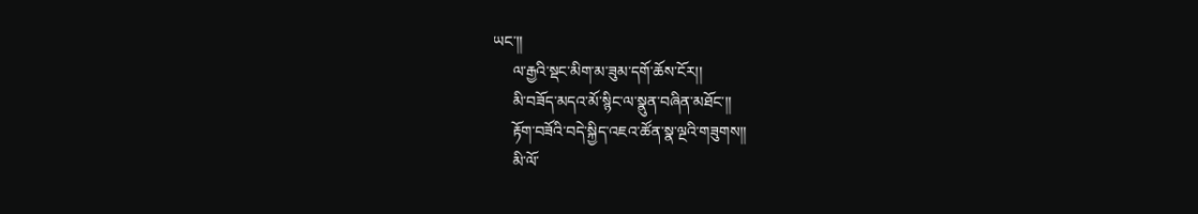ཡང་།།
     ལ་རྒྱའི་སྡང་མིག་མ་ཟུམ་དགོ་ཆོས་ངོར།།
     མི་བཟོད་མདའ་མོ་སྙིང་ལ་སྣུན་བཞིན་མཐོང་།།
     རྟོག་བཟོའི་བདེ་སྐྱིད་འཇའ་ཚོན་སྣ་ལྔའི་གཟུགས།།
     མི་ལོ་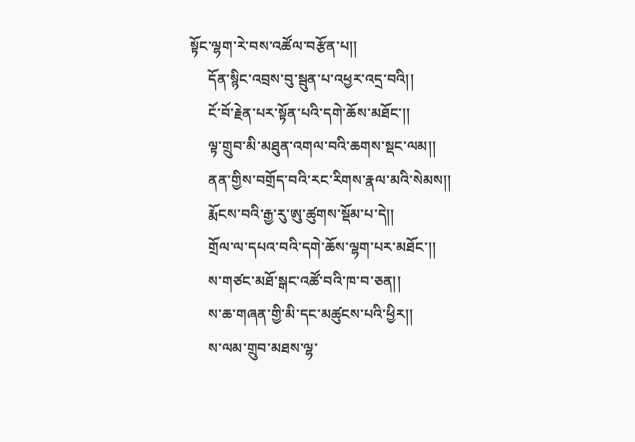སྟོང་ལྷག་རེ་བས་འཚོལ་བརྩོན་པ།།
     དོན་སྙིང་འབྲས་བུ་སྦུན་པ་འཕྱར་འདྲ་བའི།།
     ངོ་བོ་རྗེན་པར་སྟོན་པའི་དགེ་ཆོས་མཐོང་།།
     ལྟ་གྲུབ་མི་མཐུན་འགལ་བའི་ཆགས་སྡང་ལམ།།
     ནན་གྱིས་བགྲོད་བའི་རང་རིགས་རྣལ་མའི་སེམས།།
     རྨོངས་བའི་རྒྱ་རུ་ཨུ་ཚུགས་སྡོམ་པ་དེ།།
     གྲོལ་ལ་དཔའ་བའི་དགེ་ཆོས་ལྷག་པར་མཐོང་།།
     ས་གཙང་མཐོ་སྒང་འཚོ་བའི་ཁ་བ་ཅན།།
     ས་ཆ་གཞན་གྱི་མི་དང་མཚུངས་པའི་ཕྱིར།།
     ས་ལམ་གྲུབ་མཐས་ལྷ་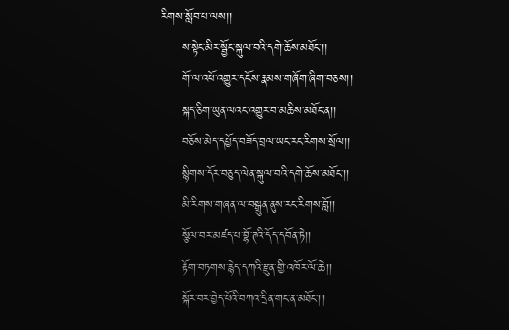རིགས་སློབ་པ་ལས།།
     ས་སྟེང་མིར་སྦྱོང་སྐུལ་བའི་དགེ་ཆོས་མཐོང་།།
     གོ་ལ་འཕོ་འགྱུར་དངོས་རྣམས་གཞོག་ཞིག་བཅས།།
     སྐད་ཅིག་ཡུན་ལའང་འགྱུར་བ་མཆིས་མཐོང་ན།།
     བཅོས་མེད་དཔྱོད་བཟོད་བྲལ་ཡང་རང་རིགས་སྲོལ།།
     སྙིགས་དོར་བཅུད་ལེན་སྐུལ་བའི་དགེ་ཆོས་མཐོང་།།
     མི་རིགས་གཞན་ལ་བསྒྲུན་ནུས་རང་རིགས་བློ།།
     སྩོལ་བར་མཛད་པ་བྷོ་ཊའི་དོད་དབོན་ཏེ།།
     རྟོག་བཏགས་རྙེད་དཀའི་རྫུན་གྱི་འཁོར་ལོ་ཆེ།།
     སྐོར་བར་བྱེད་པོའི་བཀའ་དྲིན་གང་ན་མཐོང་།།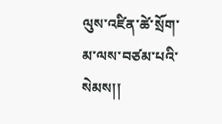ལུས་འཛིན་ཚེ་སྲོག་མ་ལས་བཙམ་པའི་སེམས།།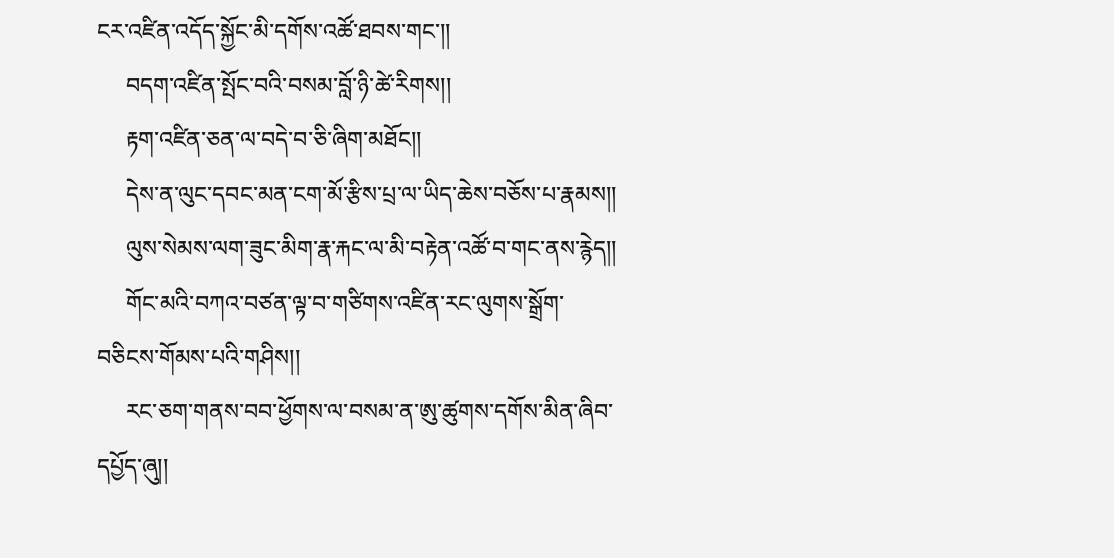ངར་འཛིན་འདོད་སྐྱོང་མི་དགོས་འཚོ་ཐབས་གང་།།
     བདག་འཛིན་སྤོང་བའི་བསམ་བློ་ཉི་ཚེ་རིགས།།
     རྟག་འཛིན་ཅན་ལ་བདེ་བ་ཅི་ཞིག་མཐོང།།
     དེས་ན་ལུང་དབང་མན་ངག་མོ་རྩིས་པྲ་ལ་ཡིད་ཆེས་བཅོས་པ་རྣམས།།
     ལུས་སེམས་ལག་ཟུང་མིག་རྣ་རྐང་ལ་མི་བརྟེན་འཚོ་བ་གང་ནས་རྙེད།།
     གོང་མའི་བཀའ་བཙན་ལྟ་བ་གཙིགས་འཛིན་རང་ལུགས་སྒྲོག་བཅིངས་གོམས་པའི་གཤིས།།
     རང་ཅག་གནས་བབ་ཕྱོགས་ལ་བསམ་ན་ཨུ་ཚུགས་དགོས་མིན་ཞིབ་དཔྱོད་ཞུ།།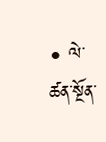• ལེ་ཚན་སྔོན་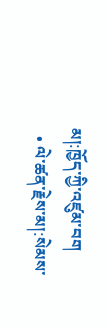མ།:ཁྱོད་ཀྱི་འཛུམ་བག
  • ལེ་ཚན་རྗེས་མ།:སེམས་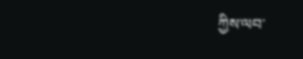ཀྱིས་ལབ་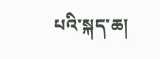པའི་སྐད་ཆ།